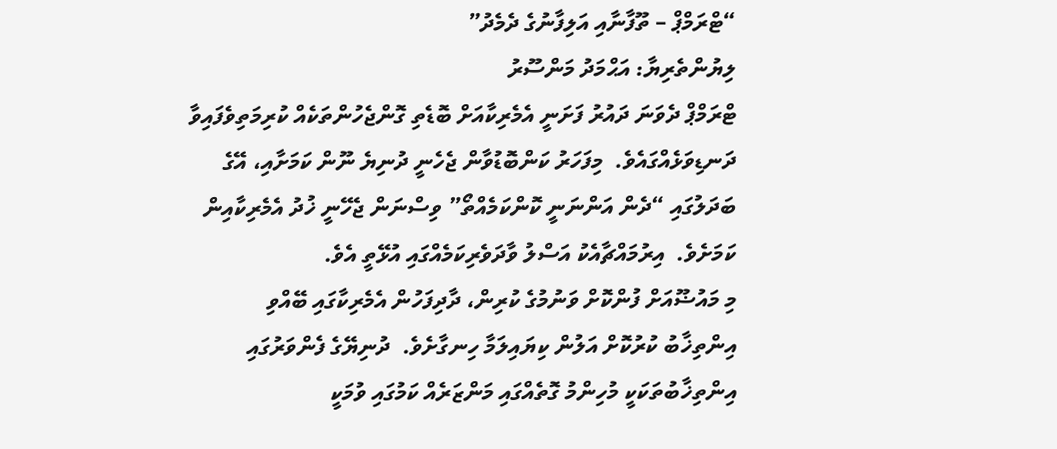“ޓްރަމްޕް – ތޫފާނާއި އަލިފާނުގެ ދެމެދު”
ލިޔުންތެރިޔާ: އަޙްމަދު މަންސޫރު
ޓްރަމްޕް ދެވަނަ ދައުރު ފަށަނީ އެމެރިކާއަށް ބޮޑެތި ގޮންޖެހުންތަކެއް ކުރިމަތިވެފައިވާ ދަނޑިވަޅެއްގައެވެ.  މިފަހަރު ކަންބޮޑުވާން ޖެހެނީ ދުނިޔެ ނޫން ކަމަށާއި، އޭގެ ބަދަލުގައި “ދެން އަންނަނީ ކޮންކަމެއްތޯ” ވިސްނަން ޖެހޭނީ ޚުދު އެމެރިކާއިން ކަމަށެވެ.  އިރުމައްޗާއެކު އަސްލު ވާދަވެރިކަމެއްގައި އުޅޭތީ އެވެ.
މި މައުޟޫއަށް ފުންކޮށް ވަނުމުގެ ކުރިން، ދާދިފަހުން އެމެރިކާގައި ބޭއްވި އިންތިޚާބު ކުރުކޮށް އަލުން ކިޔައިލަމާ ހިނގާށެވެ.  ދުނިޔޭގެ ފެންވަރުގައި އިންތިޚާބުތަކަކީ މުހިންމު ގޮތެއްގައި މަންޒަރެއް ކަމުގައި ވުމަކީ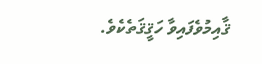ޤާއިމުވެފައިވާ ހަޤީޤަތެކެވެ.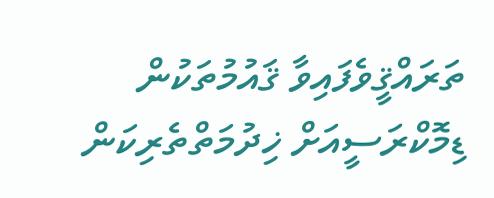ތަރައްޤީވެފައިވާ ޤައުމުތަކުން ޑިމޮކްރަސީއަށް ޚިދުމަތްތެރިކަން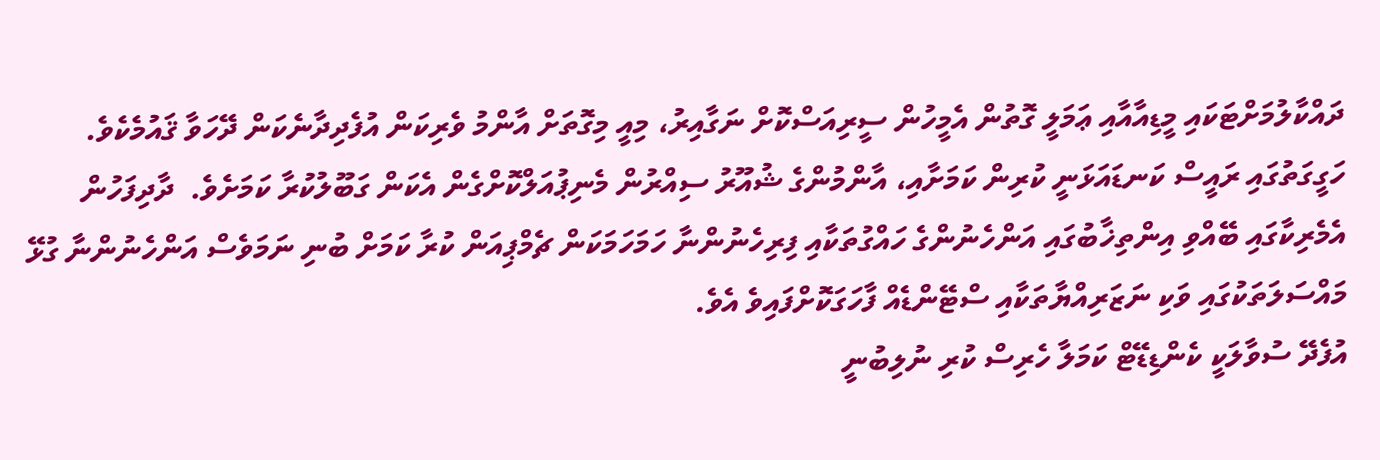ދައްކާލުމަށްޓަކައި މީޑިއާއާއި ޢަމަލީ ގޮތުން އެމީހުން ސީރިއަސްކޮށް ނަގާއިރު، މިއީ މިގޮތަށް އާންމު ވެރިކަން އުފެދިދާނެކަން ދޭހަވާ ޤައުމެކެވެ.
ހަގީގަތުގައި ރައީސް ކަނޑައަޅަނީ ކުރިން ކަމަށާއި، އާންމުންގެ ޝުއޫރު ސިއްރުން މެނިޕުއަލްކޮށްގެން އެކަން ގަބޫލުކުރާ ކަމަށެވެ.  ދާދިފަހުން އެމެރިކާގައި ބޭއްވި އިންތިޚާބުގައި އަންހެނުންގެ ހައްގުތަކާއި ފިރިހެނުންނާ ހަމަހަމަކަން ޗެމްޕިއަން ކުރާ ކަމަށް ބުނި ނަމަވެސް އަންހެނުންނާ ގުޅޭ މައްސަލަތަކުގައި ވަކި ނަޒަރިއްޔާތަކާއި ސްޓޭންޑެއް ފާހަގަކޮށްފައިވެ އެވެ.
އުފެދޭ ސުވާލަކީ ކެންޑިޑޭޓް ކަމަލާ ހެރިސް ކުރި ނުލިބުނީ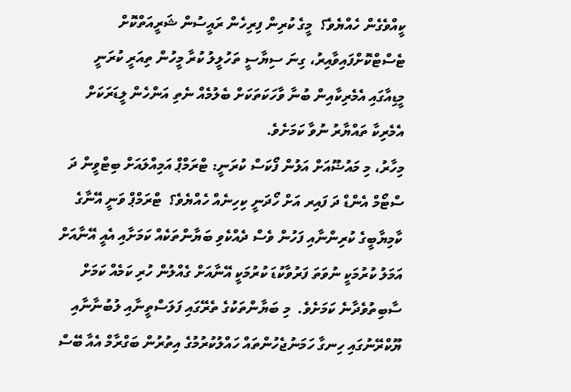ކީއްވެގެން ހެއްޔެވެ؟  މީގެ ކުރިން ފިރިހެން ރައީސުން ޝަރީއަތްކޮށް ޓެސްޓްކޮށްފައިވާއިރު، ގިނަ ސިޔާސީ ތަހުލީލު ކުރާ މީހުން ތިއަރީ ކުރަނީ މީޑިއާގައި އެމެރިކާއިން ބުނާ ވާހަކަތަކަށް ބެލުމެއް ނެތި އަންހެން ލީޑަރަކަށް އެމެރިކާ ތައްޔާރު ނުވާ ކަމަށެވެ.
މިހާރު، މި މައުޟޫއަށް އަލުން ފޯކަސް ކުރަނީ: ޓްރަމްޕް އަމިއްލައަށް ބިޓްވީން ދަ ސްޓޯމް އެންޑް ދަ ފައިރ އަށް ހޯދަނީ ކިހިނެއް ހެއްޔެވެ؟  ޓްރަމްޕް ވަނީ އޭނާގެ ކާމިޔާބީގެ ކުރިންނާއި ފަހުން ވެސް ދެއްކެވި ބަޔާންތަކެއް ކަމަށާއި އެއީ އޭނާއަށް އަމަލު ކުރުމަކީ ނުވަތަ ފަރުވާކުޑަ ކުރުމަކީ އޭނާއަށް ގެއްލުން ހުރި ކަމެއް ކަމަށް ސާބިތުވެދާނެ ކަމަށެވެ.  މި ބަޔާންތަކުގެ ތެރޭގައި ފަލަސްތީނާއި ލުބުނާނާއި ޔޫކްރޭނުގައި ހިނގާ ހަމަނުޖެހުންތައް ހައްލުކުރުމުގެ އިތުރުން ބަގްރާމް އެއާ ބޭސް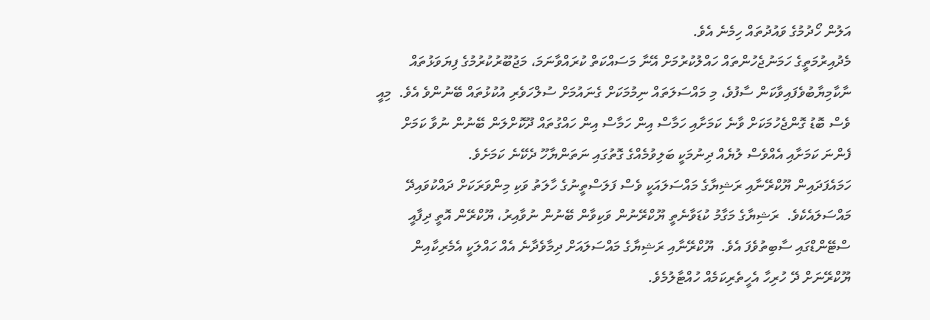އަލުން ހޯދުމުގެ ވައުދުތައް ހިމެނެ އެވެ.
މެދުއިރުމަތީގެ ހަމަނުޖެހުންތައް ހައްލުކުރުމަށް އޭނާ މަސައްކަތް ކުރައްވާނަމަ، މަޖުބޫރުކުރުމުގެ ފިޔަވަޅުތައް ނާކާމިޔާބުވެފައިވާކަން ސާފުވެ، މި މައްސަލަތައް ނިމުމަކަށް ގެނައުމަށް ސުލްހަވެރި އުކުޅުތައް ބޭނުންވެ އެވެ.  މިއީ ވެސް ބޮޑު ގޮންޖެހުމަކަށް ވާނެ ކަމަށާއި ހަމާސް އިން ހަމާސް އިން ހައްގުތައް ދޫކޮށްލަން ބޭނުން ނުވާ ކަމަށް ފެންނަ ކަމަށާއި އެއްވެސް ލުޔެއް ދިނުމަކީ ބަލިވުމެއްގެ ގޮތުގައި ނަތަންޔާހޫ ދެކޭނެ ކަމަށެވެ.
ހަމައެފަދައިން ޔޫކްރޭނާއި ރަޝިޔާގެ މައްސަލައަކީ ވެސް ފަލަސްތީނުގެ ހާލަތު ވަކި މިންވަރަކަށް ދައްކުވައިދޭ މައްސަލައެކެވެ.  ރަޝިޔާގެ މަގާމު ކުޑަވާނެތީ ޔޫކްރޭނުން ވަކިވާން ބޭނުން ނުވާއިރު، ޔޫކްރޭން އޮތީ ދިފާއީ ސްޓޭންޑްގައި ސާބިތުވެފަ އެވެ.  ޔޫކްރޭނާއި ރަޝިޔާގެ މައްސަލައަށް ދިމާވެދާނެ އެއް ހައްލަކީ އެމެރިކާއިން ޔޫކްރޭނަށް ދޭ ހުރިހާ އެހީތެރިކަމެއް ހުއްޓާލުމެވެ.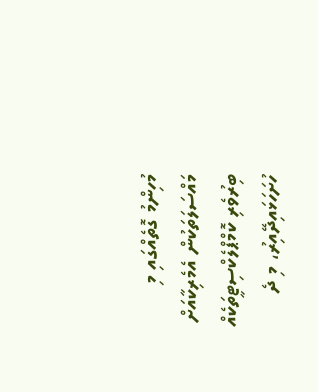މުހިންމު ގޮތެއްގައި މި މައްސަލަތަކުން އެމެރިކާއަށް ބިރުވެރި ކޮމްޕްލެކްސިޓީތަކެއް ހުށަހަޅައިދޭއިރު، މި ދެ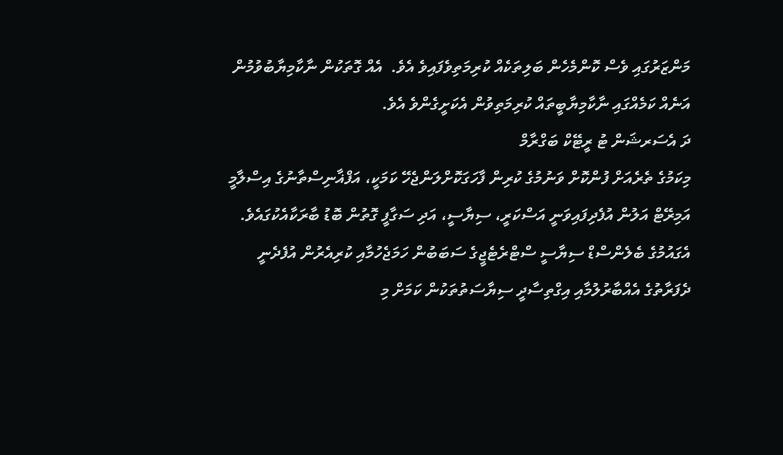މަންޒަރުގައި ވެސް ކޮންމެހެން ބަލިތަކެއް ކުރިމަތިވެފައިވެ އެވެ.  އެއް ގޮތަކުން ނާކާމިޔާބުވުމުން އަނެއް ކަމެއްގައި ނާކާމިޔާބީތައް ކުރިމަތިވުން އެކަށީގެންވެ އެވެ.
ދަ އެސަރޝަން ޓު ރީޓޭކް ބަގްރާމް
މިކަމުގެ ތެރެއަށް ފުންކޮށް ވަނުމުގެ ކުރިން ފާހަގަކޮށްލަންޖެހޭ ކަމަކީ، އަފްޣާނިސްތާނުގެ އިސްލާމީ އަމިރޭޓް އަލުން އުފެދިފައިވަނީ އަސްކަރީ، ސިޔާސީ، އަދި ސަގާފީ ގޮތުން ބޮޑު ބާރަކާއެކުގައެވެ.  އެގައުމުގެ ބެލެންސްޑް ސިޔާސީ ސްޓްރެޓެޖީގެ ސަބަބުން ހަމަޖެހުމާއި ކުރިއެރުން އުފެދެނީ ދެފަރާތުގެ އެއްބާރުލުމާއި އިގްތިސާދީ ސިޔާސަތުތަކުން ކަމަށް މި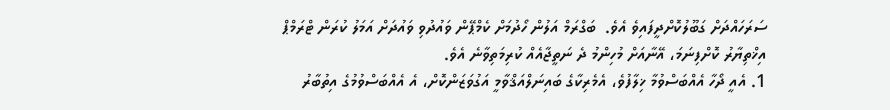ސަރަހައްދަށް ގަބޫލުކޮށްދީފައިވެ އެވެ.  ބަގްރަމް އަލުން ހޯދުމަށް ކެމްޕޭން ވައުދުވި ވައުދަށް އަމަލު ކުރަން ޓްރަމްޕް އިޚްތިޔާރު ކޮށްފިނަމަ، އޭނާއަށް މުހިންމު ދެ ނަތީޖާއެއް ކުރިމަތިވާނެ އެވެ.
1. އެއީ ދޯހާ އެއްބަސްވުމާ ޚިލާފުވެ، އެމެރިކާގެ ބައިނަލްއަޤްވާމީ އަގުވަޒަންކޮށް، އެ އެއްބަސްވުމުގެ އިތުބާރު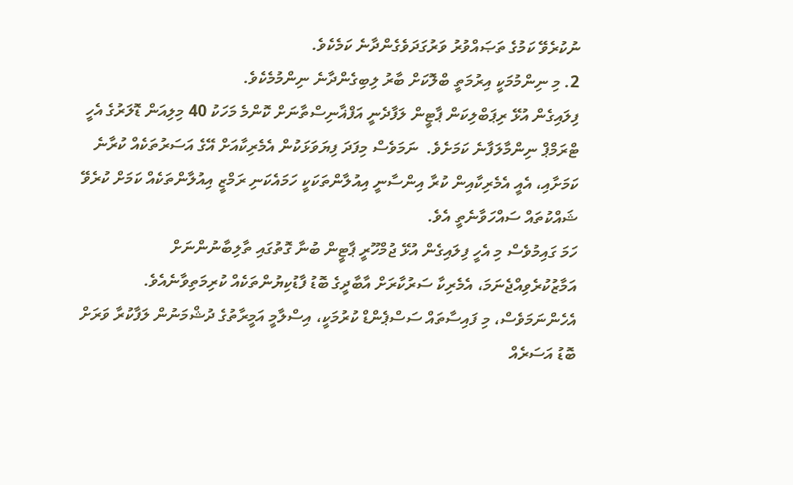ނުކުރެވޭ ކަމުގެ ތަޞައްވުރު ވަރުގަދަވެގެންދާނެ ކަމެކެވެ.
2. މި ނިންމުމަކީ އިރުމަތީ ބްލޮކަށް ބާރު ލިބިގެންދާނެ ނިންމުމެކެވެ.
ފިލައިގެން އުޅޭ ރިޕަބްލިކަން ޕާޓީން ލަފާދެނީ އަފްޣާނިސްތާނަށް ކޮންމެ މަހަކު 40 މިލިއަން ޑޮލަރުގެ އެހީ ޓްރަމްޕް ނިންމާލަފާނެ ކަމަށެވެ.  ނަމަވެސް މިފަދަ ފިޔަވަޅަކުން އެމެރިކާއަށް އޭގެ އަސަރުތަކެއް ކުރާނެ ކަމަށާއި، އެއީ އެމެރިކާއިން ކުރާ އިންސާނީ އިއުލާންތަކަކީ ހަމައެކަނި ރަމްޒީ އިއުލާންތަކެއް ކަމަށް ކުރެވޭ ޝައްކުތައް ސައްހަވާނެތީ އެވެ.
ހަމަ ގައިމުވެސް މި އެހީ ފިލައިގެން އުޅޭ ޖުމްހޫރީ ޕާޓީން ބުނާ ގޮތުގައި ތާލިބާނުންނަށް އަމާޒުކުރެވިއްޖެނަމަ، އެމެރިކާ ސަރުކާރަށް އާބާދީގެ ބޮޑު ފާޑުކިޔުންތަކެއް ކުރިމަތިވާނެއެވެ.  އެހެންނަމަވެސް، މި ފައިސާތައް ސަސްޕެންޑް ކުރުމަކީ، އިސްލާމީ އަމީރާތުގެ ދުޝްމަނުން ލަފާކުރާ ވަރަށް ބޮޑު އަސަރެއް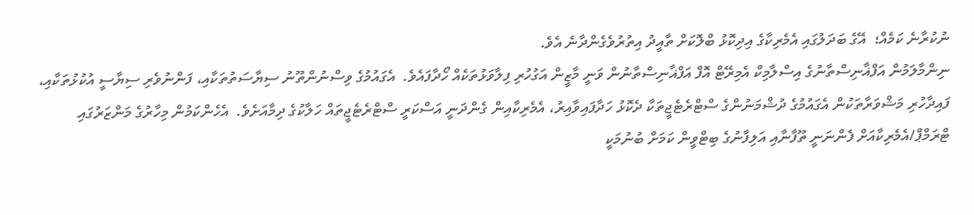ނުކުރާނެ ކަމެއް؛  އޭގެ ބަދަލުގައި އެމެރިކާގެ އިދިކޮޅު ބްލޮކަށް ތާއީދު އިތުރުވެގެންދާނެ އެވެ.
ނިންމާލަމުން އަފްޣާނިސްތާނުގެ އިސްލާމިކް އެމިރޭޓް އޮފް އަފްޣާނިސްތާނުން ވަނީ މާޒީން އަގުހުރި ފިލާވަޅުތަކެއް ހޯދާފައެވެ.  އެގައުމުގެ ވިސްނުންތޫނު ސިޔާސަތުތަކާއި، ފަންނުވެރި ސިޔާސީ އުކުޅުތަކާއި، ފައިދާހުރި މަޝްވަރާތަކުން އެގައުމުގެ ދުޝްމަނުންގެ ސްޓްރެޓެޖީތަކާ ދެކޮޅު ހަދާފައިވާއިރު، އެމެރިކާއިން ގެންދަނީ އަސްކަރީ ސްޓްރެޓެޖީތައް ހަލާކުގެ ދިމާއަށެވެ.  އެހެންކަމުން މިހާރުގެ މަންޒަރުގައި ޓްރަމްޕް/އެމެރިކާއަށް ފެންނަނީ ތޫފާނާއި އަލިފާނުގެ ބިޓްވީން ކަމަށް ބުނުމަކީ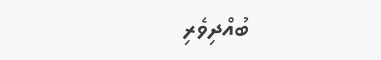ބުއްދިވެރި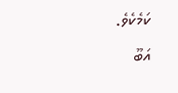ކަމެކެވެ.
އަބޫ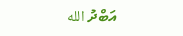އަބްދު الله